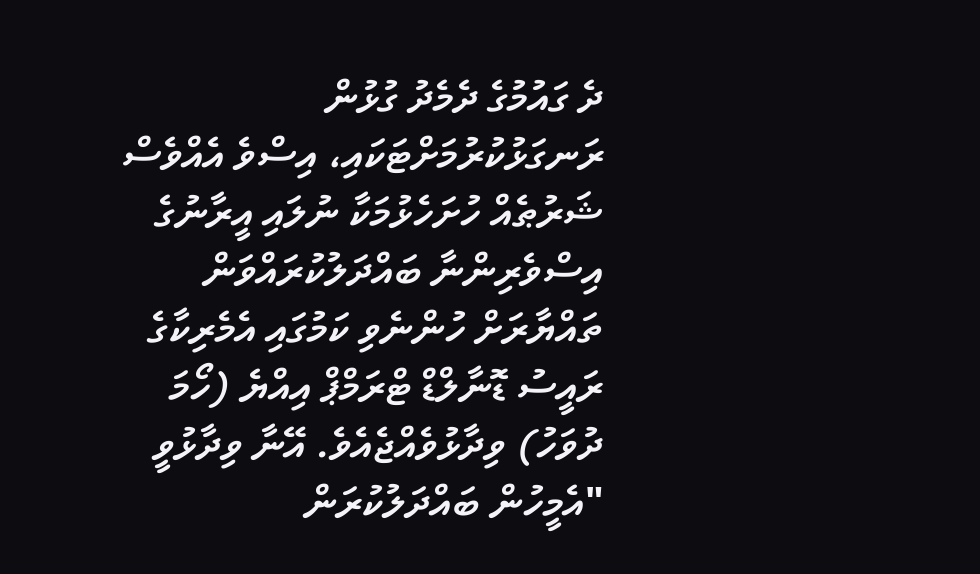ދެ ގައުމުގެ ދެމެދު ގުޅުން ރަނގަޅުކުރުމަށްޓަކައި، އިސްވެ އެއްވެސް ޝަރުޠެއް ހުށަހެޅުމަކާ ނުލައި އީރާނުގެ އިސްވެރިންނާ ބައްދަލުކުރައްވަން ތައްޔާރަށް ހުންނެވި ކަމުގައި އެމެރިކާގެ ރައީސު ޑޮނާލްޑް ޓްރަމްޕް އިއްޔެ (ހޯމަ ދުވަހު) ވިދާޅުވެއްޖެއެވެ. އޭނާ ވިދާޅުވީ "އެމީހުން ބައްދަލުކުރަން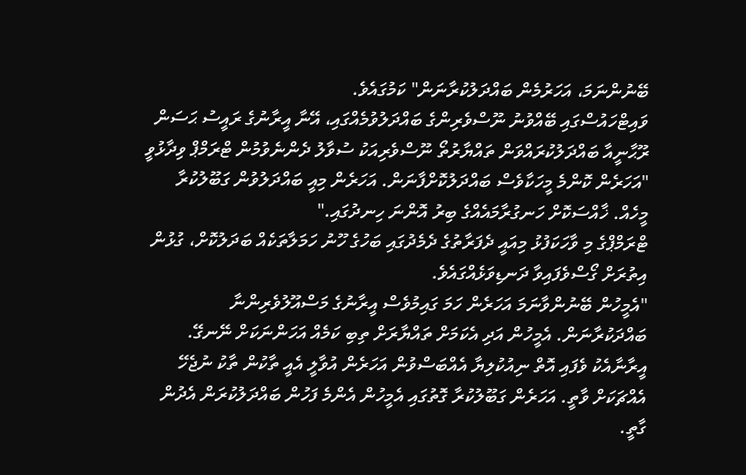ބޭނުންނަމަ، އަހަރުމެން ބައްދަލުކުރާނަން" ކަމުގައެވެ.
ވައިޓްހައުސްގައި ބޭއްވުނު ނޫސްވެރިންގެ ބައްދަލުވުމެއްގައި، އޭނާ އީރާނުގެ ރައީސު ޙަސަން ރޫޙާނީއާ ބައްދަލުކުރައްވަން ތައްޔާރުތޯ ނޫސްވެރިއަކު ސުވާލު ދެންނެވުމުން ޓްރަމްޕް ވިދާޅުވީ "އަހަރެން ކޮންމެ މީހަކާވެސް ބައްދަލުކޮށްފާނަން. އަހަރެން މިއީ ބައްދަލުވުން ގަބޫލުކުރާ މީހެއް. ޚާއްސަކޮށް ހަނގުރާމައެއްގެ ބިރު އޮންނަ ހިނދުގައި."
ޓްރަމްޕްގެ މި ވާހަކަފުޅު މިއައީ ދެފަރާތުގެ ދެމެދުގައި ބަހުގެ ހޫނު ހަމަލާތަކެއް ބަދަލުކޮށް، ގުޅުން އިތުރަށް ގޯސްވެފައިވާ ދަނޑިވަޅެއްގައެވެ.
"އެމީހުން ބޭނުންވާނަމަ އަހަރެން ހަމަ ގައިމުވެސް އީރާނުގެ މަސްއޫލުވެރިންނާ ބައްދަކުރާނަން. އެމީހުން އަދި އެކަމަށް ތައްޔާރަށް ތިބި ކަމެއް އަހަންނަކަށް ނޭނގޭ. އީރާނާއެކު ވެފައި އޮތް ނިއުކުލިޔާ އެއްބަސްވުން އަހަރެން އުވާލީ އެއީ ތާކުން ތާކު ނުޖެހޭ އެއްޗަކަށް ވާތީ. އަހަރެން ގަބޫލުކުރާ ގޮތުގައި އެމީހުން އެންމެ ފަހުން ބައްދަލުކުރަން އެދުން ގާތީ.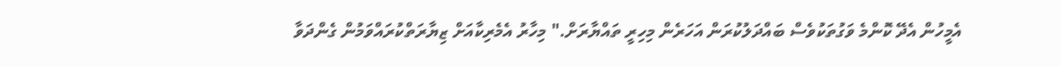އެމީހުން އެދޭ ކޮންމެ ވަގުތަކުވެސް ބައްދަލުކުރަން އަހަރެން މިހިރީ ތައްޔާރަށް." މިހާރު އެމެރިކާއަށް ޒިޔާރަތްކުރައްވަމުން ގެންދަވާ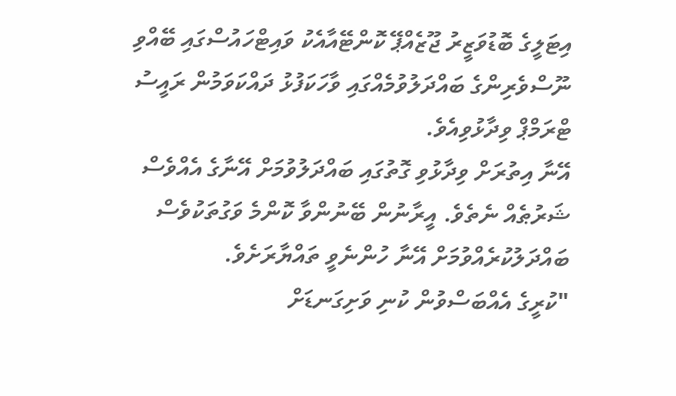އިޓަލީގެ ބޮޑުވަޒީރު ޖޫޒެއްޕޭ ކޮންޓޭއާއެކު ވައިޓްހައުސްގައި ބޭއްވި ނޫސްވެރިންގެ ބައްދަލުވުމެއްގައި ވާހަކަފުޅު ދައްކަވަމުން ރައީސު ޓްރަމްޕް ވިދާޅުވިއެވެ.
އޭނާ އިތުރަށް ވިދާޅުވި ގޮތުގައި ބައްދަލުވުމަށް އޭނާގެ އެއްވެސް ޝަރުޠެއް ނެތެވެ. އީރާނުން ބޭނުންވާ ކޮންމެ ވަގުތަކުވެސް ބައްދަލުކުރެއްވުމަށް އޭނާ ހުންނެވީ ތައްޔާރަށެވެ.
"ކުރީގެ އެއްބަސްވުން ކުނި ވަށިގަނޑަށް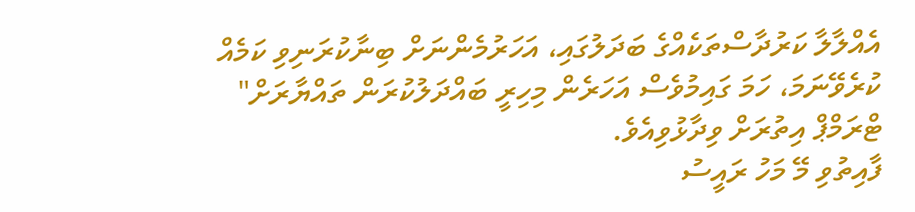އެއްލާލާ ކަރުދާސްތަކެއްގެ ބަދަލުގައި، އަހަރުމެންނަށް ބިނާކުރަނިވި ކަމެއް ކުރެވޭނަމަ، ހަމަ ގައިމުވެސް އަހަރެން މިހިރީ ބައްދަލުކުރަން ތައްޔާރަށް" ޓްރަމްޕް އިތުރަށް ވިދާޅުވިއެވެ.
ފާއިތުވި މޭ މަހު ރައީސު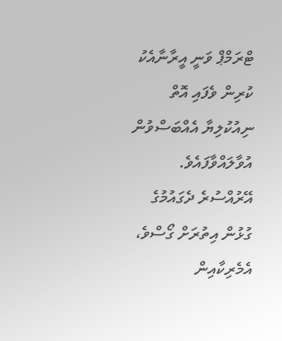ޓްރަމްޕް ވަނީ އީރާނާއެކު ކުރިން ވެފައި އޮތް ނިއުކުލިޔާ އެއްބަސްވުން އުވާލައްވާފައެވެ. އޭރުއްސުރެ ދެގައުމުގެ ގުޅުން އިތުރަށް ގޯސްވެ، އެމެރިކާއިން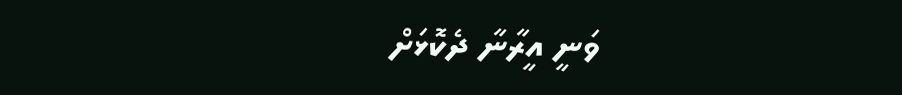ވަނީ އީރާނާ ދެކޮޅަށް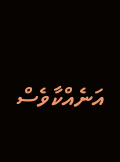އަނެއްކާވެސް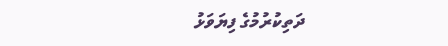ދަތިކުރުމުގެ ފިޔަވަޅު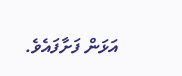އަޅަން ފަށާފައެވެ.